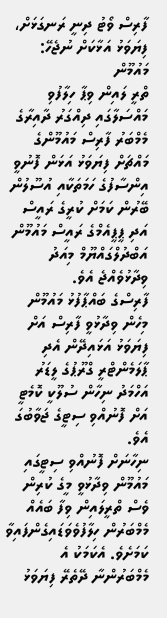ފާރިސް ވޯޓު ދިނީ ރަނގަޅަށް، ފިޔަވަޅު އަޅާކަށް ނުޖެހޭ: މައުމޫން
ތްރީ ލައިން ވިޕާ ހިލާފުވި މައްސަލާގައި ދިއްގަރު ދާއިރާގެ މެމްބަރު ފާރިސް މައުމޫންގެ މައްޗަށް ފިޔަވަޅު އަޅަން ފޮނުވީ އިންސާފުގެ ހަމަތަކާއި އުސޫލުން ބޭރުން ކަމަށް ކުރީގެ ރައީސް އަދި ޕީޕީއެމްގެ ރައީސް މައުމޫން އަބްދުލްގައްޔޫމް މިއަދު ވިދާޅުވެއްޖެ އެވެ.
ފާރިސްގެ ބައްޕާފުޅު މައުމޫން މިހެން ވިދާޅުވީ ފާރިސް އަށް ފިޔަވަޅު އަޅައިދޭން އެދި ޕާލަމެންޓްރީ ގްރޫޕުގެ ލީޑަރު އަހްމަދު ނިހާން ސުލޫކީ ކޮމެޓީ އަށް ފޮނުއްވި ސިޓީގެ ޖަވާބުގަ އެވެ.
ނިހާނަށް ފޮނުއްވި ސިޓީގައި މައުމޫން ވިދާޅުވީ މީގެ ކުރިން ވެސް ތްރީލައިން ވިފާ ބައެއް މެމްބަރުން ހިލާފުވެވަޑައިގެންފައިވާ ކަމަށެވެ. އެކަމަކު އެ މެމްބަރުންނާ ދޭތެރޭ ފިޔަވަޅު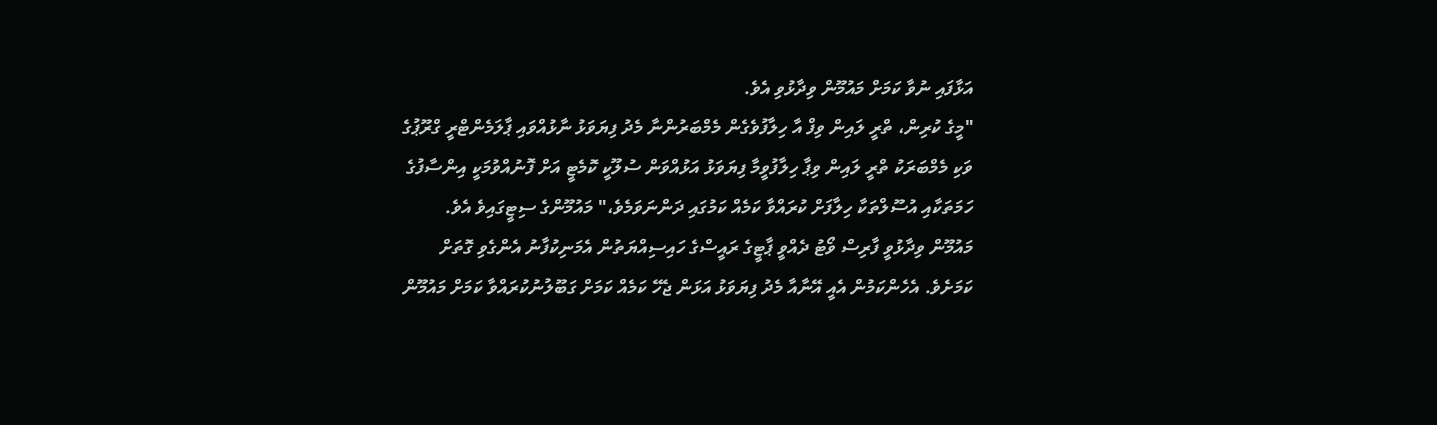އަޅާފައި ނުވާ ކަމަށް މައުމޫން ވިދާޅުވި އެވެ.
"މީގެ ކުރިން، ތްރީ ލައިން ވިފް އާ ހިލާފުވެގެން މެމްބަރުންނާ މެދު ފިޔަވަޅު ނާޅުއްވައި ޕާލަމެންޓްރީ ގްރޫޕުގެ ވަކި މެމްބަރަކު ތްރީ ލައިން ވިޕާ ހިލާފުވީމާ ފިޔަވަޅު އަޅުއްވަން ސުލޫކީ ކޮމެޓީ އަށް ފޮނުއްވުމަކީ އިންސާފުގެ ހަމަތަކާއި އުސޫލްތަކާ ހިލާފަށް ކުރައްވާ ކަމެއް ކަމުގައި ދަންނަވަމެވެ،" މައުމޫންގެ ސިޓީގައިވެ އެވެ.
މައުމޫން ވިދާޅުވީ ފާރިސް ވޯޓު ދެއްވީ ޕާޓީގެ ރައީސްގެ ހައިސިއްޔަތުން އެމަނިކުފާނު އެންގެވި ގޮތަށް ކަމަށެވެ. އެހެންކަމުން އެއީ އޭނާއާ މެދު ފިޔަވަޅު އަޅަން ޖެހޭ ކަމެއް ކަމަށް ގަބޫލުނުކުރައްވާ ކަމަށް މައުމޫން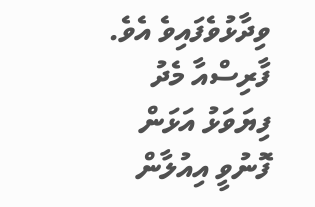ވިދާޅުވެފައިވެ އެވެ.
ފާރިސްއާ މެދު ފިޔަވަޅު އަޅަން ފޮނުވީ އިއުލާން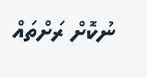ނުކޮށް ރަށްތައް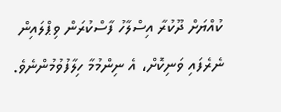ކުއްޔަށް ދޫކުރާ އިސްލާހު ފާސްކުރަން ވިޕްލައިން ނެރެފައި ވަނިކޮށް، އެ ނިންމުމާ ހިލާފުވުމުންނެވެ.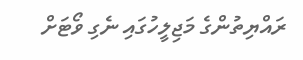ރައްޔިތުންގެ މަޖިލީހުގައި ނެގި ވޯޓަށް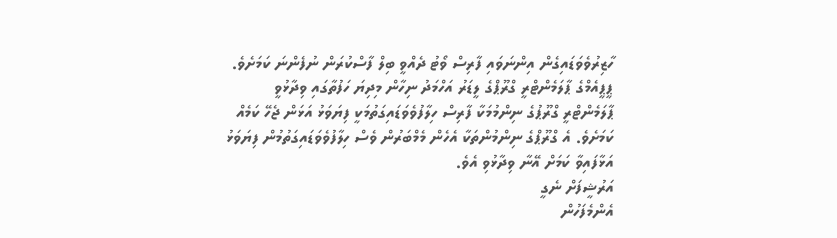ހާޒިރުވެވަޑައިގެން އިންނަވައި ފާރިސް ވޯޓު ދެއްވީ ބިލް ފާސްކުރަން ނުފެންނަ ކަމަށެވެ.
ޕީޕީއެމްގެ ޕާލަމެންޓްރީ ގްރޫޕްގެ ލީޑަރު އަހްމަދު ނިހާން މިދިޔަ ހަފުތާގައި ވިދާޅުވީ ޕާލަމެންޓްރީ ގްރޫޕުގެ ނިންމުމަކާ ފާރިސް ހިލާފުވެވަޑައިގަތުމަކީ ފިޔަވަޅު އަޅަން ޖެހޭ ކަމެއް ކަމަށެވެ. އެ ގްރޫޕްގެ ނިންމުންތަކާ އެހެން މެމްބަރުން ވެސް ހިލާފުވެވަޑައިގަތުމުން ފިޔަވަޅު އަޅާފައިވާ ކަމަށް އޭނާ ވިދާޅުވި އެވެ.
އަރުޝީފަށް ނެގީ
އެންމެފަހުން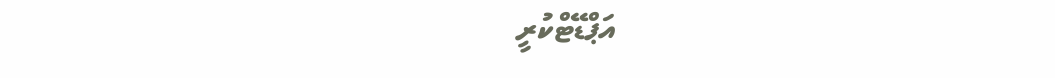އަޕްޑޭޓްކުރީ